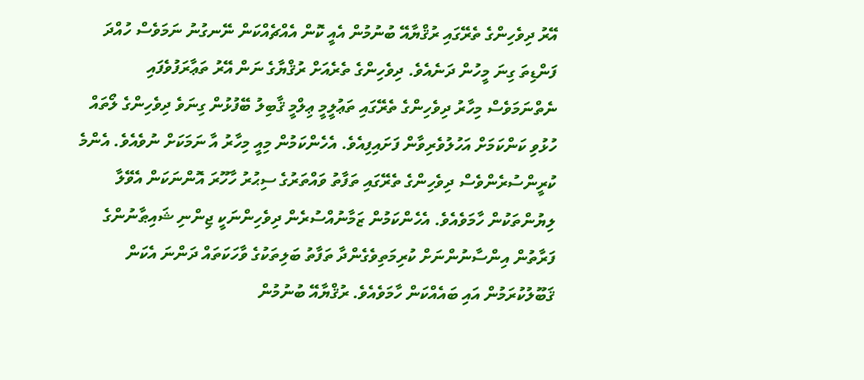އޭރު ދިވެހިންގެ ތެރޭގައި ރުޤްޔާއޭ ބުނުމުން އެއީ ކޮން އެއްޗެއްކަން ނޭނގުނު ނަމަވެސް ހުއްދަ ފަންޑިތަ ގިނަ މީހުން ދަނެއެވެ. ދިވެހިންގެ ތެރެއަށް ރުޤްޔާގެ ނަން އޭރު ތަޢާރަފުވެފައި ނެތްނަމަވެސް މިހާރު ދިވެހިންގެ ތެރޭގައި ތަޢުލީމީ ޢިލްމީ ޤާބިލު ބޭފުޅުން ގިނަވެ ދިވެހިންގެ ލޯތައް ހުޅުވި ކަންކަމަށް އަހުލުވެރިވާން ފަށައިފިއެވެ. އެހެންކަމުން މިއީ މިހާރު އާ ނަމަކަށް ނުވެއެވެ. އެންމެ ކުރީންސުރެންވެސް ދިވެހިންގެ ތެރޭގައި ތަފާތު ވައްތަރުގެ ސިޙުރު ހާހޫރަ އޮންނަކަން އެވޭލާ ލިޔުންތަކުން ހާމަވެއެވެ. އެހެންކަމުން ޒަމާނުއްސުރެން ދިވެހިންނަކީ ޖިންނި ޝައިޠާނުންގެ ފަރާތުން އިންސާނުންނަށް ކުރިމަތިވެގެންދާ ތަފާތު ބަލިތަކުގެ ވާހަކަތައް ދަންނަ އެކަން ޤަބޫލުކުރަމުން އައި ބައެއްކަން ހާމަވެއެވެ. ރުޤްޔާއޭ ބުނުމުން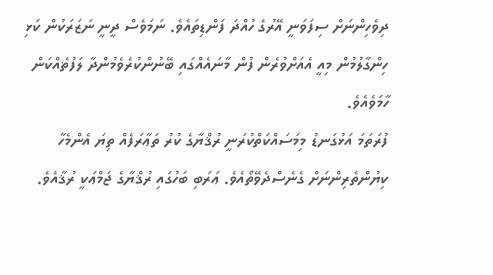ދިވެހިންނަށް ސިފަވަނީ އޭރުގެ ހުއްދަ ފަންޑިތައެވެ. ނަމަވެސް ދީނީ ނަޒަރަކުން ކަޅި ހިންގާލުމުން މިއީ އެއަށްވުރެން ފުން މާނައެއްގައި ބޭނުންކުރެވެމުންދާ ލަފުޡެއްކަން ހާމަވެއެވެ.
ފުރަތަމަ އަޅުގަނޑު މިމަސައްކަތްކުރަނީ ރުޤްޔާގެ ކުރު ތަޢާރަފެއް ތިޔަ އެންމެހާ ކިޔުންތެރިންނަށް ގެނެސްދެވޭތޯއެވެ. ޢަރަބި ބަހުގައި ރުޤްޔާގެ ޖަމްޢަކީ ރުޤާއެވެ.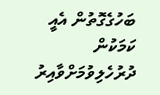ބަހުގެގޮތުން އެއީ ކަމަކުން ދުރުހެލިވުމަށްވާއިރު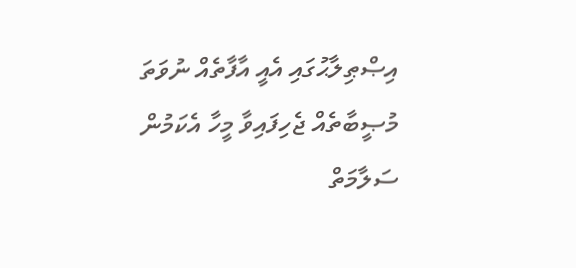އިޞްޠިލާޙުގައި އެއީ އާފާތެއް ނުވަތަ މުޞީބާތެއް ޖެހިފައިވާ މީހާ އެކަމުން ސަލާމަތް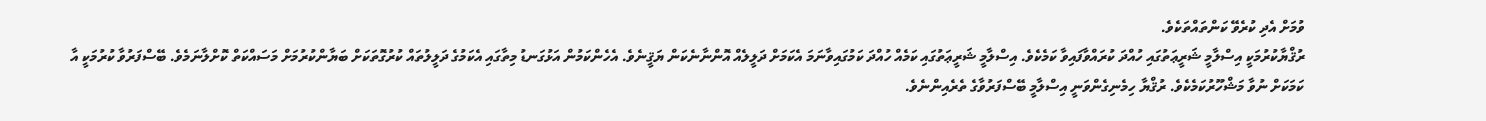ވުމަށް އެދި ކުރެވޭ ކަންތައްތަކެވެ.
ރުޤްޔާކުރުމަކީ އިސްލާމީ ޝަރީޢަތުގައި ހުއްދަ ކުރައްވާފައިވާ ކަމެކެވެ. އިސްލާމީ ޝަރީޢަތުގައި ކަމެއް ހުއްދަ ކަމުގައިވާނަމަ އެކަމަށް ދަލީލެއް އޮންނާނެކަން ޔަޤީނެވެ. އެހެންކަމުން އަޅުގަނޑު މިތާގައި އެކަމުގެ ދަލީލުތައް ކުރުގޮތަކަށް ބަޔާންކުރުމަށް މަސައްކަތް ކޮށްލާނަމެވެ. ބޭސްފަރުވާ ކުރުމަކީ އާ ކަމަކަށް ނުވާ މަޝްހޫރުކަމެކެވެ. ރުޤްޔާ ހިމެނިގެންވަނީ އިސްލާމީ ބޭސްފަރުވާގެ ތެރެއިންނެވެ.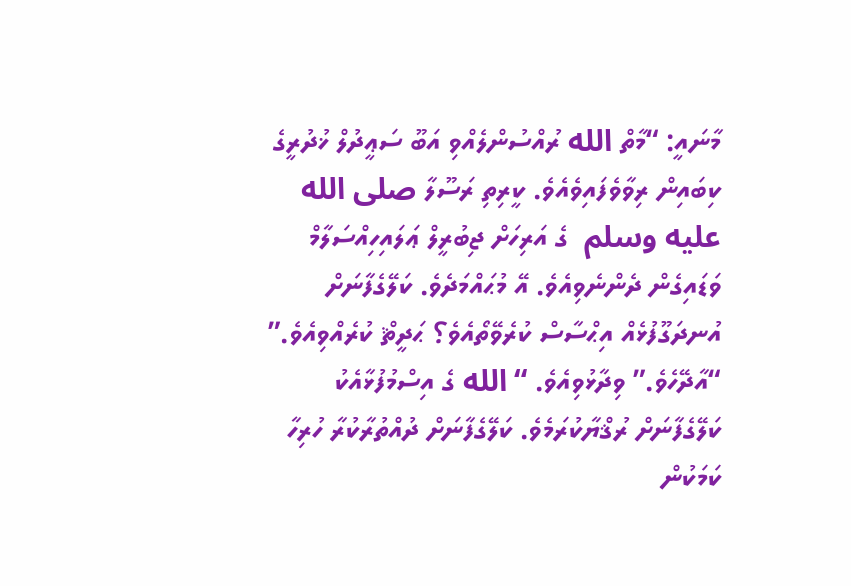މާނައީ: “މާތް الله ރުއްސުންލެއްވި އަބޫ ސަޢީދުލް ޚުދުރީގެ ކިބައިން ރިވާވެފައިވެއެވެ. ކީރިތި ރަސޫލާ صلى الله عليه وسلم  ގެ އަރިހަށް ޖިބުރީލް ޢަލައިހިއްސަލާމް ވަޑައިގެން ދެންނެވިއެވެ. އޭ މުޙައްމަދެވެ. ކަލޭގެފާނަށް އުނދަގޫފުޅެއް އިޙްސާސް ކުރެވޭތޯއެވެ؟ ޙަދީޘް ކުރެއްވިއެވެ.” “އާދޭހެވެ.” ވިދާޅުވިއެވެ. “الله ގެ އިސްމުފުޅާއެކު ކަލޭގެފާނަށް ރުޤްޔާކުރަމެވެ. ކަލޭގެފާނަށް ދުއްތުރާކުރާ ހުރިހާ ކަމަކުން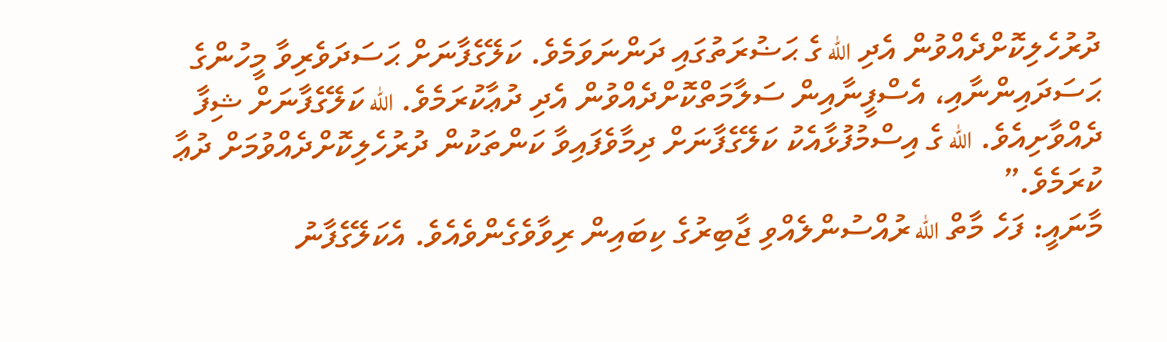ދުރުހެލިކޮށްދެއްވުން އެދި الله ގެ ޙަޟުރަތުގައި ދަންނަވަމެވެ. ކަލޭގެފާނަށް ޙަސަދަވެރިވާ މީހުންގެ ޙަސަދައިންނާއި، އެސްފީނާއިން ސަލާމަތްކޮށްދެއްވުން އެދި ދުޢާކުރަމެވެ. الله ކަލޭގެފާނަށް ޝިފާ ދެއްވާށިއެވެ. الله ގެ އިސްމުފުޅާއެކު ކަލޭގެފާނަށް ދިމާވެފައިވާ ކަންތަކުން ދުރުހެލިކޮށްދެއްވުމަށް ދުޢާ ކުރަމެވެ.”
މާނައީ: ފަހެ މާތް الله ރުއްސުންލެއްވި ޖާބިރުގެ ކިބައިން ރިވާވެގެންވެއެވެ. އެކަލޭގެފާނު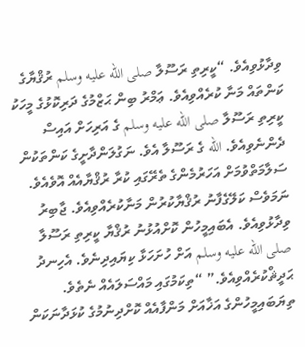ވިދާޅުވިއެވެ. “ކީރިތި ރަސޫލާ صلى الله عليه وسلم ރުޤްޔާގެ ކަންތައް މަނާ ކުރެއްވިއެވެ. ޢަމްރު ބިން ޙަޒްމުގެ ދަރިކޮޅުގެ މީހަކު ކީރިތި ރަސޫލާ صلى الله عليه وسلم ގެ އަރިހަށް އައިސް ދެންނެވިއެވެ. الله ގެ ރަސޫލާ އެވެ. ނަގުލަންދާށީގެ ކަންތަކުން ސަލާމަތްވުމަށް އަހަރުމެންގެ ތެރޭގައި ކުރާ ރުޤްޔާއެއް އޮވެއެވެ. ނަމަވެސް ކަލޭގެފާނު ރުޤްޔާކުރުން މަނާކުރެއްވިއެވެ. ޖާބިރު ވިދާޅުވިއެވެ. އެބައިމީހުން ކޮށްއުޅުނު ރުޤްޔާ ކީރިތި ރަސޫލާ صلى الله عليه وسلم އަށް ހުށަހަޅާ ކިޔައިދިނެވެ. އެހިނދު ޙަދީޘްކުރެއްވިއެވެ.” “ތިކަމުގައި މައްސަލައެއް ނެތެވެ. ތިޔަބައިމީހުންގެ އަޚާއަށް މަންފާއެއް ކޮށްދިނުމުގެ ކުޅަދާނަކަން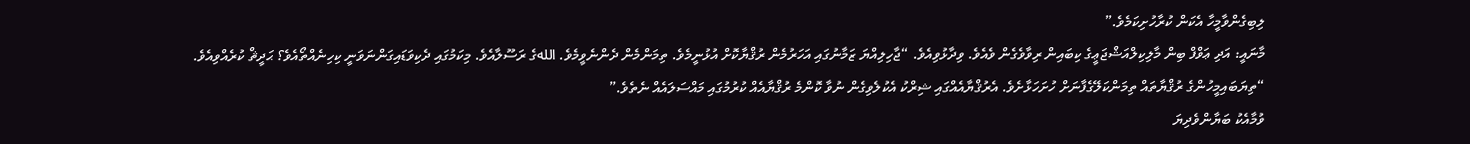ލިބިގެންވާމީހާ އެކަން ކުރާހުށިކަމެވެ.”
މާނައީ: އަދި ޢަވްފް ބިން މާލިކިލްއަޝްޖަޢީގެ ކިބައިން ރިވާވެގެން ވެއެވެ. ވިދާޅުވިއެވެ. “ޖާހިލިއްޔަ ޒަމާނުގައި އަހަރުމެން ރުޤްޔާކޮށް އުޅުނީމެވެ. ތިމަންމެން ދެންނެވީމެވެ. اللهގެ ރަސޫލާއެވެ. މިކަމުގައި ދެކިވަޑައިގަންނަވަނީ ކިހިނެއްތޯއެވެ؟ ޙަދީޘް ކުރެއްވިއެވެ. “ތިޔަބައިމީހުންގެ ރުޤްޔާތައް ތިމަންކަލޭގެފާނަށް ހުށަހަޅާށެވެ. އެރުޤްޔާއެއްގައި ޝިރްކު އެކުލެވިގެން ނުވާ ކޮންމެ ރުޤްޔާއެއް ކުރުމުގައި މައްސަލައެއް ނެތެވެ.”
ވުމާއެކު ބަޔާންވެދިޔަ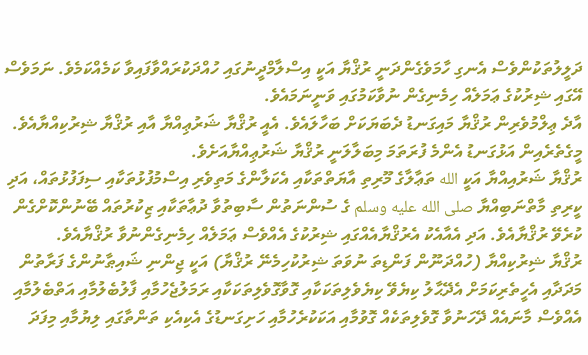ދަލީލުތަކުންވެސް އެނގި ހާމަވެގެންދަނީ ރުޤްޔާ އަކީ އިސްލާމްދީނުގައި ހުއްދަކުރައްވާފައިވާ ކަމެއްކަމެވެ. ނަމަވެސް އޭގައި ޝިރުކުގެ ޢަމަލެއް ހިމެނިގެން ނުވާކަމުގައި ވަނީނަމައެވެ.
އާދެ ޢިލްމުވެރިން ރުޤްޔާ މައިގަނޑު ދެބަޔަކަށް ބަހާލައެވެ. އެއީ ރުޤްޔާ ޝަރުޢިއްޔާ އާއި ރުޤްޔާ ޝިރުކިއްޔާއެވެ. މީގެތެރެއިން އަޅުގަނޑު އެންމެ ފުރަތަމަ މިބަލާލަނީ ރުޤްޔާ ޝަރުޢިއްޔާއަށެވެ.
ރުޤްޔާ ޝަރުއިއްޔާ އަކީ الله ތަޢާލާގެ މޫރިތި އާޔަތްތަކާއި އެކަލާންގެ މަތިވެރި އިސްމުފުޅުތަކާއި ސިފަފުޅުތައް، އަދި ކީރިތި މާތްނަބިއްޔާ صلى الله عليه وسلم ގެ ސުންނަތުން ސާބިތުވާ ދުޢާތަކާއި ޒިކުރުތައް ބޭނުންކޮށްގެން ކުރެވޭ ރުޤްޔާއެވެ. އަދި އެއާއެކު އެރުޤްޔާއެއްގައި ޝިރުކުގެ އެއްވެސް ޢަމަލެއް ހިމެނިގެންނުވާ ރުޤްޔާއެވެ.
ރުޤްޔާ ޝިރުކިއްޔާ (ހުއްދަނޫން ފަންޑިތަ ނުވަތަ ޝިރުކުހިމެނޭ ރުޤްޔާ) އަކީ ޖިންނި ޝައިޠާނުންގެ ފަރާތުން މަދަދާއި އެހީތެރިކަމަށް އެދޭޙާލު ކިޔެވޭ ކިޔެވެލިތަކަކާއި ގޮވާގޮވެލިތަކަކާއި ރަމަލުޖެހުމާއި ފާލުބެލުމާއި އަތްބެލުމާއި އެއްވެސް މާނައެއް ދޭހަނުވާ ގޮވެލިތަކެއް ގޮވުމާއި އަކަކުރެހުމާއި ހަށިގަނޑުގެ އެކިއެކި ތަންތާގައި ލިޔުމާއި މިފަދަ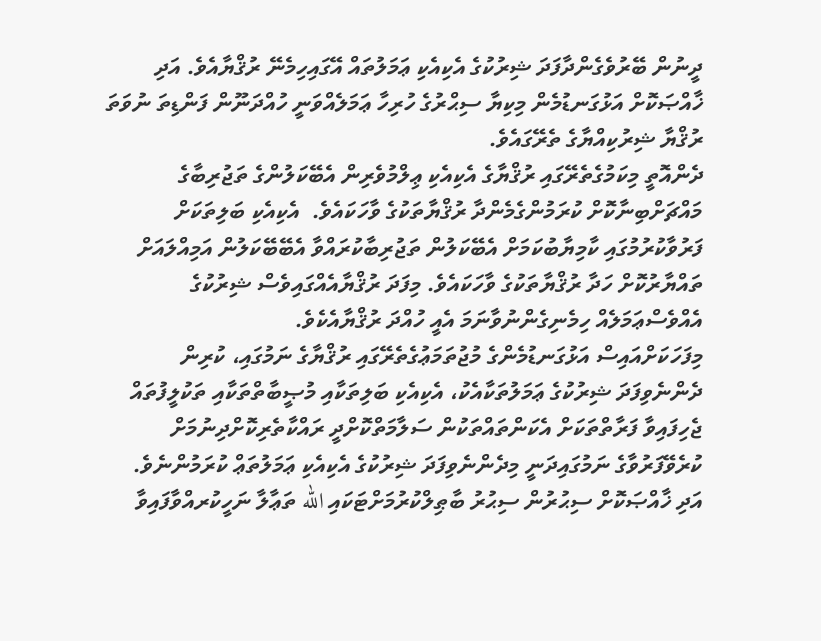ދީނުން ބޭރުވެގެންދާފަދަ ޝިރުކުގެ އެކިއެކި ޢަމަލުތައް އޭގައިހިމެނޭ ރުޤްޔާއެވެ. އަދި ޚާއްޞަކޮށް އަޅުގަނޑުމެން މިކިޔާ ސިޙްރުގެ ހުރިހާ ޢަމަލެއްވަނީ ހުއްދަނޫން ފަންޑިތަ ނުވަތަ ރުޤްޔާ ޝިރުކިއްޔާގެ ތެރޭގައެވެ.
ދެންއޮތީ މިކަމުގެތެރޭގައި ރުޤްޔާގެ އެކިއެކި ޢިލްމުވެރިން އެބޭކަލުންގެ ތަޖުރިބާގެ މައްޗަށްބިނާކޮށް ކުރަމުންގެމެންދާ ރުޤްޔާތަކުގެ ވާހަކައެވެ.  އެކިއެކި ބަލިތަކަށް ފަރުވާކުރުމުގައި ކާމިޔާބުކަމަށް އެބޭކަލުން ތަޖުރިބާކުރައްވާ އެބޭބޭކަލުން އަމިއްލައަށް ތައްޔާރުކޮށް ހަދާ ރުޤްޔާތަކުގެ ވާހަކައެވެ. މިފަދަ ރުޤްޔާއެއްގައިވެސް ޝިރުކުގެ އެއްވެސްޢަމަލެއް ހިމެނިގެންނުވާނަމަ އެއީ ހުއްދަ ރުޤްޔާއެކެވެ.
މިފަހަކަށްއައިސް އަޅުގަނޑުމެންގެ މުޖުތަމަޢުގެތެރޭގައި ރުޤްޔާގެ ނަމުގައި، ކުރިން ދެންނެވިފަދަ ޝިރުކުގެ ޢަމަލުތަކާއެކު، އެކިއެކި ބަލިތަކާއި މުޞީބާތްތަކާއި ތަކުލީފުތައް ޖެހިފައިވާ ފަރާތްތަކަށް އެކަންތައްތަކުން ސަލާމަތްކޮށްދީ ރައްކާތެރިކޮށްދިނުމަށް ކުރެވޭފަރުވާގެ ނަމުގައިދަނީ މިދެންނެވިފަދަ ޝިރުކުގެ އެކިއެކި ޢަމަލުތަޢް ކުރަމުންނެވެ. އަދި ޚާއްޞަކޮށް ސިޙުރުން ސިޙުރު ބާޠިލްކުރުމަށްޓަކައި الله ތަޢާލާ ނަހީކުރއްވާފައިވާ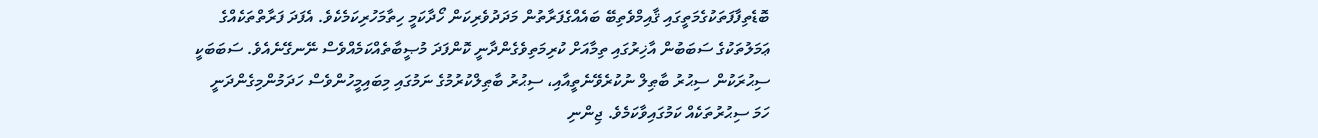ބޮޑެތިފާފަތަކުގެމަތީގައި ޤާއިމްވެތިބޭ ބައެއްގެފަރާތުން މަދަދުވެރިކަން ހޯދާކަމީ ހިތާމަހުރިކަމެކެވެ. އެފަދަ ފަރާތްތަކެއްގެ ޢަމަލުތަކުގެ ސަބަބުން އާޚިރުގައި ތިމާއަށް ކުރިމަތިވެގެންދާނީ ކޮންފަދަ މުޞީބާތެއްކަމެއްވެސް ނޭނގޭނެއެވެ. ސަބަބަކީ ސިޙުރަކުން ސިޙުރު ބާޠިލް ނުކުރެވޭނެތީއާއި، ސިޙުރު ބާޠިލްކުރުމުގެ ނަމުގައި މިބައިމީހުންވެސް ހަދަމުންމިގެންދަނީ ހަމަ ސިޙުރުތަކެއް ކަމުގައިވާކަމެވެ. ޖިންނި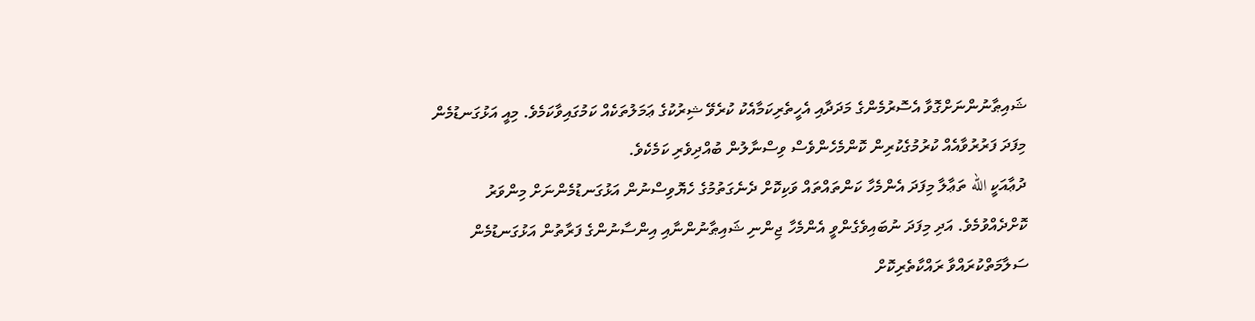ޝައިޠާނުންނަށްގޮވާ އެސޮރުމެންގެ މަދަދާއި އެހީތެރިކަމާއެކު ކުރެވޭ ޝިރުކުގެ ޢަމަލުތަކެއް ކަމުގައިވާކަމެވެ. މިއީ އަޅުގަނޑުމެން މިފަދަ ފަރުރުވާއެއް ކުރުމުގެކުރިން ކޮންމެހެންވެސް ވިސްނާލުން ބުއްދިވެރި ކަމެކެވެ.
ދުޢާއަކީ الله ތަޢާލާ މިފަދަ އެންމެހާ ކަންތައްތައް ވަކިކޮށް ދެނެގަތުމުގެ ހެޔޮވިސްނުން އަޅުގަނޑުމެންނަށް މިންވަރު ކޮށްދެއްވުމެވެ. އަދި މިފަދަ ނުބައިވެގެންވީ އެންމެހާ ޖިންނި ޝައިޠާނުންނާއި އިންސާނުންގެ ފަރާތުން އަޅުގަނޑުމެން ސަލާމަތްކުރައްވާ ރައްކާތެރިކޮށް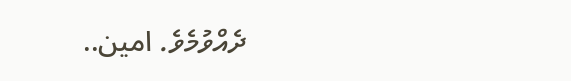ދެއްވުމެވެ. امين..